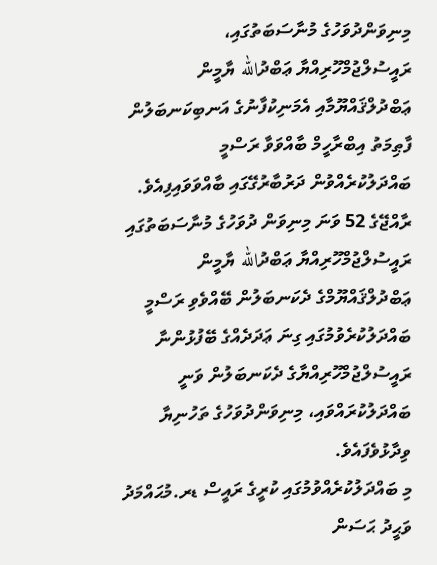މިނިވަންދުވަހުގެ މުނާސަބަތުގައި، ރައީސުލްޖުމްހޫރިއްޔާ ޢަބްދުالله ޔާމީން ޢަބްދުލްޤައްޔޫމާއި އެމަނިކުފާނުގެ އަނބިކަނބަލުން ފާޠިމަތު އިބްރާހީމް ބާއްވަވާ ރަސްމީ ބައްދަލުކުރެއްވުން ދަރުބާރުގޭގައި ބާއްވަވައިފިއެވެ.
ރާއްޖޭގެ 52 ވަނަ މިނިވަން ދުވަހުގެ މުނާސަބަތުގައި ރައީސުލްޖުމްހޫރިއްޔާ ޢަބްދުالله ޔާމީން ޢަބްދުލްޤައްޔޫމްގެ ދެކަނބަލުން ބޭއްވެވި ރަސްމީ ބައްދަލުކުރެވުމުގައި ގިނަ ޢަދަދެއްގެ ބޭފުޅުންނާ ރައީސުލްޖުމްހޫރިއްޔާގެ ދެކަނބަލުން ވަނީ ބައްދަލުކުރައްވައި، މިނިވަންދުވަހުގެ ތަހުނިޔާ ވިދާޅުވެފައެވެ.
މި ބައްދަލުކުރެއްވުމުގައި ކުރީގެ ރައީސް ޑރ.މުޙައްމަދު ވަޙީދު ޙަސަން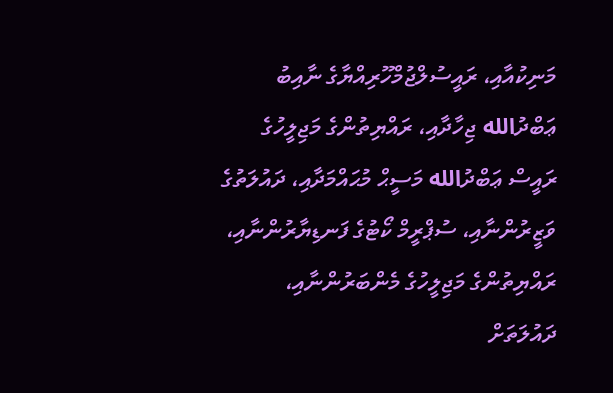މަނިކުއާއި، ރައީސުލްޖުމްހޫރިއްޔާގެ ނާއިބު ޢަބްދުالله ޖިހާދާއި، ރައްޔިތުންގެ މަޖިލީހުގެ ރައީސް ޢަބްދުالله މަސީޙް މުޙައްމަދާއި، ދައުލަތުގެ ވަޒީރުންނާއި، ސުޕްރީމް ކޯޓުގެ ފަނޑިޔާރުންނާއި، ރައްޔިތުންގެ މަޖިލީހުގެ މެންބަރުންނާއި، ދައުލަތަށް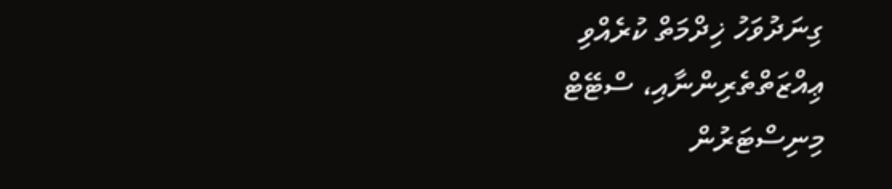ގިނަދުވަހު ޚިދްމަތް ކުރެއްވި ޢިއްޒަތްތެރިންނާއި، ސްޓޭޓް މިނިސްޓަރުން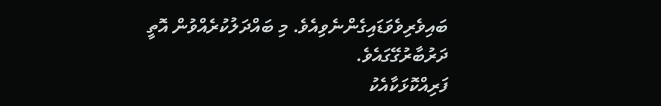ބައިވެރިވެވަޑައިގެންނެވިއެވެ. މި ބައްދަލުކުރެއްވުން އޮތީ ދަރުބާރުގޭގައެވެ.
ފަރިއްކޮޅަކާއެކު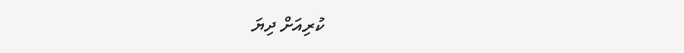ކުރިއަށް ދިޔަ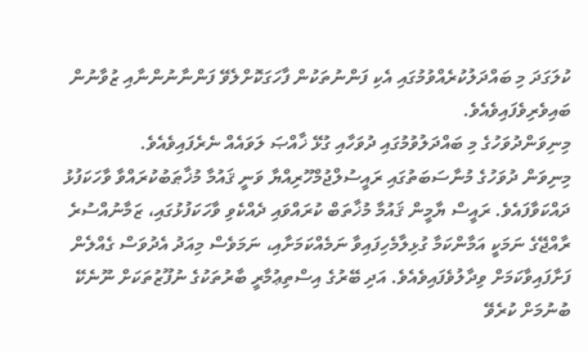ކުލަގަދަ މި ބައްދަލުކުރެއްވުމުގައި އެކި ފަންނުތަކުން ފާހަގަކޮށްލެވޭ ފަންނާނުންނާއި ޒުވާނުން ބައިވެރިވެފައިވެއެވެ.
މިނިވަންދުވަހުގެ މި ބައްދަލުވުމުގައި ދުވަހާއި ގުޅޭ ޚާއްޞަ ލަވައެއް ނެރެފައިވެއެވެ.
މިނިވަން ދުވަހުގެ މުނާސަބަތުގައި ރައީސުލްޖުމްހޫރިއްޔާ ވަނީ ޤައުމާ މުޚާޠަބުކުރައްވާ ވާހަކަފުޅު ދައްކަވާފައެވެ. ރައީސް ޔާމީން ޤައުމާ މުޚާތަބް ކުރައްވައި ދެއްކެވި ވާހަކަފުޅުގައި، ޒަމާނުއްސުރެ ރާއްޖޭގެ ނަމަކީ އަމާންކަމާ ގުޅިލާމެހިފައިވާ ނަމެއްކަމަށާއި، ނަމަވެސް މިއަދު އެދުވަސް ގެއްލެން ފަށާފައިވާކަމަށް ވިދާލުވެފައިވެއެވެ. އަދި ބޭރުގެ އިސްތިޢުމާރީ ބާރުތަކުގެ ނުފޫޒުތަކަށް ނޫނެކޭ ބުނުމަށް ކުރެވޭ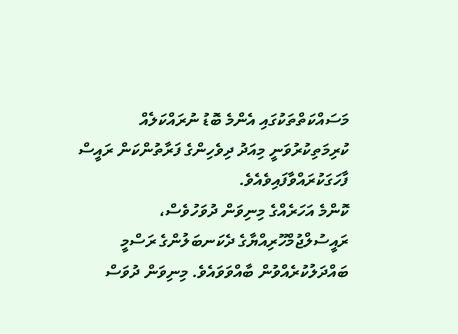މަސައްކަތްތަކުގައި އެންމެ ބޮޑު ނުރައްކަލެއް ކުރިމަތިކުރުވަނީ މިއަދު ދިވެހިންގެ ފަރާތުންކަން ރައީސް ފާހަގަކުރައްވާފައިވެއެވެ.
ކޮންމެ އަހަރެއްގެ މިނިވަން ދުވަހުވެސް، ރައީސުލްޖުމްހޫރިއްޔާގެ ދެކަނބަލުންގެ ރަސްމީ ބައްދަލުކުރެއްވުން ބާއްވަވައެވެ. މިނިވަން ދުވަސް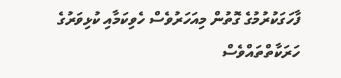ފާހަގަކުރުމުގެ ގޮތުން މިއަހަރުވެސް ހެވިކަމާއި ކުޅިވަރުގެ ހަރަކާތްތައްވެސް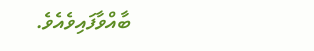ބާއްވާފައިވެއެވެ.